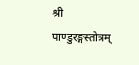श्री पाण्डुरङ्गस्तोत्रम्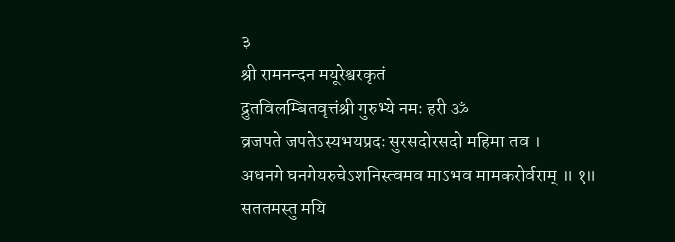३
श्री रामनन्दन मयूरेश्वरकृतं
द्रुतविलम्बितवृत्तंश्री गुरुभ्ये नमः हरी ॐ
व्रजपते जपतेऽस्यभयप्रदः सुरसदोरसदो महिमा तव ।
अधनगे घनगेयरुचेऽशनिस्त्वमव माऽभव मामकरोर्वराम् ॥ १॥
सततमस्तु मयि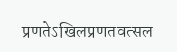प्रणतेऽखिलप्रणतवत्सल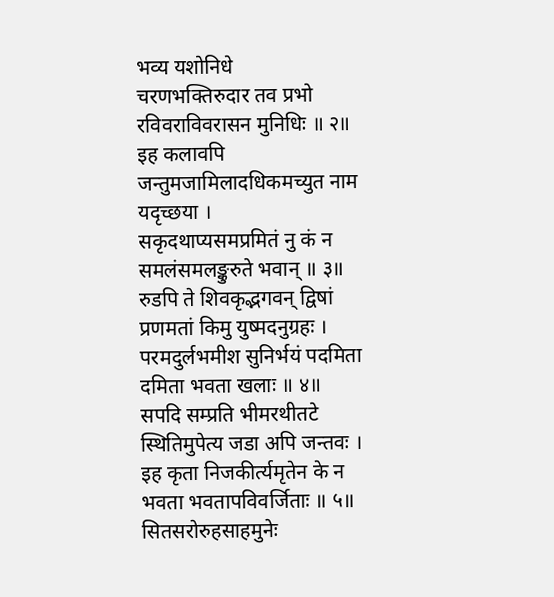भव्य यशोनिधे
चरणभक्तिरुदार तव प्रभो रविवराविवरासन मुनिधिः ॥ २॥
इह कलावपि जन्तुमजामिलादधिकमच्युत नाम यदृच्छया ।
सकृदथाप्यसमप्रमितं नु कं न समलंसमलङ्कुरुते भवान् ॥ ३॥
रुडपि ते शिवकृद्भगवन् द्विषां प्रणमतां किमु युष्मदनुग्रहः ।
परमदुर्लभमीश सुनिर्भयं पदमिता दमिता भवता खलाः ॥ ४॥
सपदि सम्प्रति भीमरथीतटे स्थितिमुपेत्य जडा अपि जन्तवः ।
इह कृता निजकीर्त्यमृतेन के न भवता भवतापविवर्जिताः ॥ ५॥
सितसरोरुहसाहमुनेः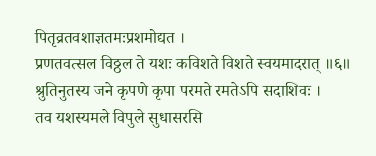पितृव्रतवशाज्ञतमःप्रशमोद्यत ।
प्रणतवत्सल विठ्ठल ते यशः कविशते विशते स्वयमादरात् ॥६॥
श्रुतिनुतस्य जने कृपणे कृपा परमते रमतेऽपि सदाशिवः ।
तव यशस्यमले विपुले सुधासरसि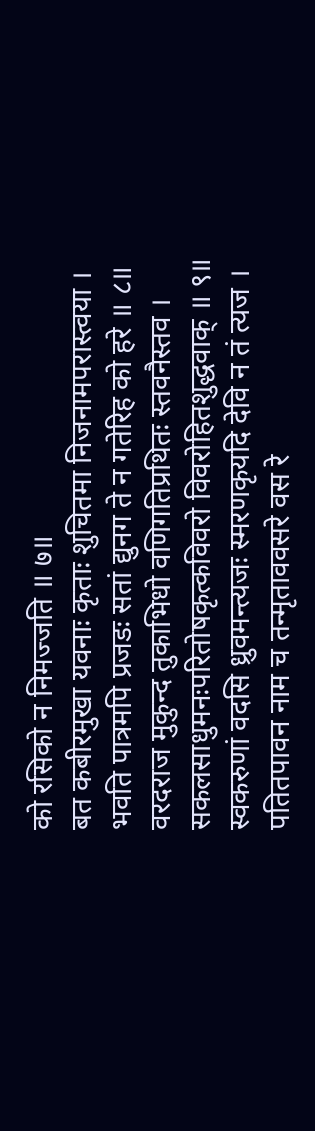को रसिको न निमज्जति ॥ ७॥
बत कबीरमुखा यवनाः कृताः शुचितमा निजनामपरास्त्वया ।
भवति पात्रमपि प्रजडः सतां द्युनग ते न गतेरिह को हरे ॥ ८॥
वरदराज मुकुन्द तुकाभिधो वणिगतिप्रथितः स्तवनैस्तव ।
सकलसाधुमनःपरितोषकृत्कविवरो विवरोहितशुद्धवाक् ॥ ९॥
स्वकरुणां वदसि ध्रुवमन्त्यजः स्मरणकृयदि देवि न तं त्यज ।
पतितपावन नाम च तन्मृताववसरे वस रे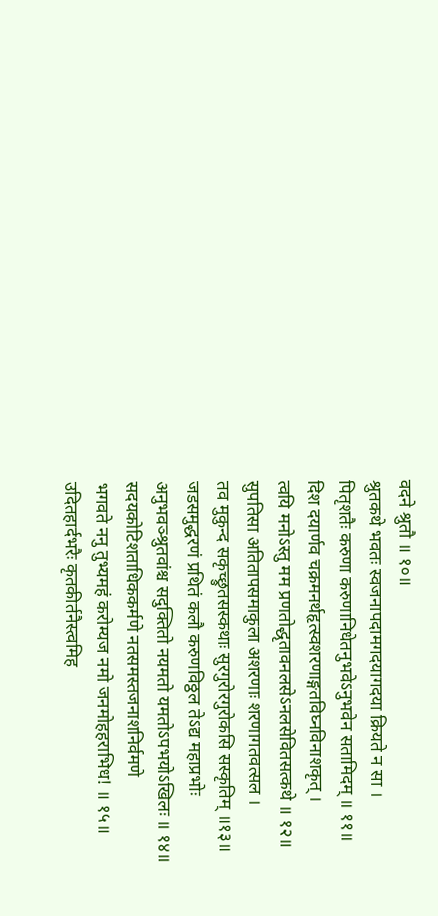वदने श्रुतौ ॥ १०॥
श्रुतकथे भवतः स्वजनापदामगदयागदया क्रियते न सा ।
पितृशतैः करुणा करुणानिधेतनुभवेऽनुभवेन सतामिदम् ॥ ११॥
दिश दयार्णव चक्रमनर्थहृत्स्वशरणाङ्गतविघ्नविनाशकृत् ।
त्वयि मनोऽस्तु मम प्रणतोद्धृतावनलसेऽनलसेवितसत्कथे ॥ १२॥
सुपतिसा अतितापसमाकुला अशरणाः शरणागतवत्सल ।
तव मुकुन्द सकृच्छ्रुतसस्कथाः सुरगुरोरगुरोकसि सस्कृतिम् ॥१३॥
जडसमुद्धरणं प्रथितं कलौ करुणविठ्ठल तेऽद्य महाप्रभोः
अनुभवञ्श्रुतवांश्च सदुक्तितो नयमतो यमतोऽपभयोऽखिलः ॥ १४॥
सदयकोटिशताधिककर्मणे नतसमस्तजनाशनिर्वमणे
भगवते ननु तुभ्यमहं करोम्यज नमो जनमोहहराभिध! ॥ १५॥
उदितहार्दभरैः कृतकीर्तनैस्त्वमिह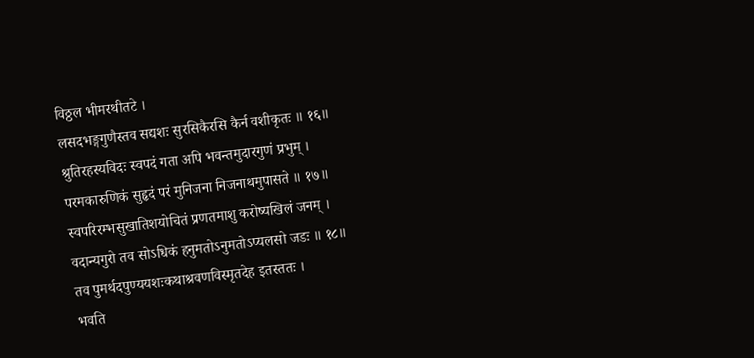विठ्ठल भीमरथीतटे ।
लसदभङ्गगुणैस्तव सद्यशः सुरसिकैरसि कैर्न वशीकृतः ॥ १६॥
श्रुतिरहस्यविदः स्वपदं गता अपि भवन्तमुदारगुणं प्रभुम् ।
परमकारुणिकं सुहृदं परं मुनिजना निजनाथमुपासते ॥ १७॥
स्वपरिरम्भसुखातिशयोचितं प्रणतमाशु करोष्यखिलं जनम् ।
वदान्यगुरो तव सोऽधिकं हनुमतोऽनुमतोऽप्यलसो जडः ॥ १८॥
तव पुमर्थदपुण्ययशःकथाश्रवणविस्मृतदेह इतस्ततः ।
भवति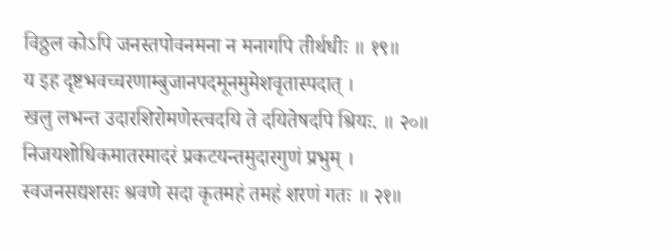विठ्ठल कोऽपि जनस्तपोवनमना न मनागपि तीर्थधीः ॥ १९॥
य इह दृष्टभवच्चरणाम्बुजानपदमूनमुमेशवृतास्पदात् ।
खलु लभन्त उदारशिरोमणेस्त्वदयि ते दयितेषदपि श्रियः. ॥ २०॥
निजयशोधिकमातरमादरं प्रकटयन्तमुदारगुणं प्रभुम् ।
स्वजनसद्यशसः श्रवणे सदा कृतमहं तमहं शरणं गतः ॥ २१॥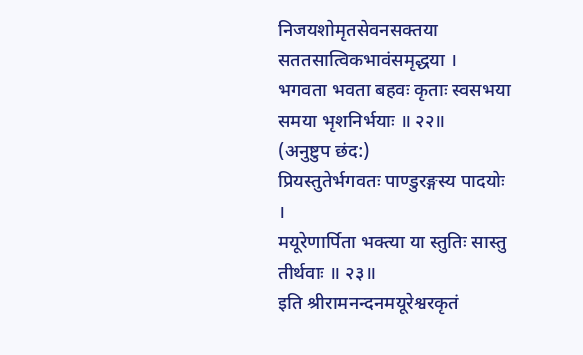निजयशोमृतसेवनसक्तया सततसात्विकभावंसमृद्धया ।
भगवता भवता बहवः कृताः स्वसभया समया भृशनिर्भयाः ॥ २२॥
(अनुष्टुप छंद:)
प्रियस्तुतेर्भगवतः पाण्डुरङ्गस्य पादयोः ।
मयूरेणार्पिता भक्त्या या स्तुतिः सास्तु तीर्थवाः ॥ २३॥
इति श्रीरामनन्दनमयूरेश्वरकृतं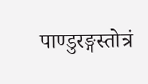पाण्डुरङ्गस्तोत्रं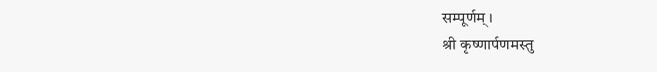सम्पूर्णम् ।
श्री कृष्णार्पणमस्तु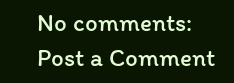No comments:
Post a Comment